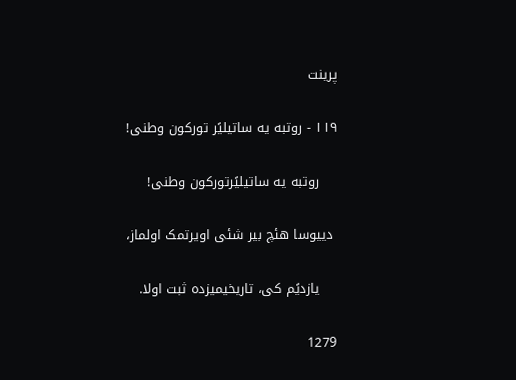پرینت

۱۱۹ - روتبه يه ساتيليًر تورکون وطنی!

    روتبه يه ساتيليًرتورکون وطنی!

 دييوسا هئچ بير شئی اويرتمک اولماز،

    يازديًم کی، تاريخيميزده ثبت اولا.

1279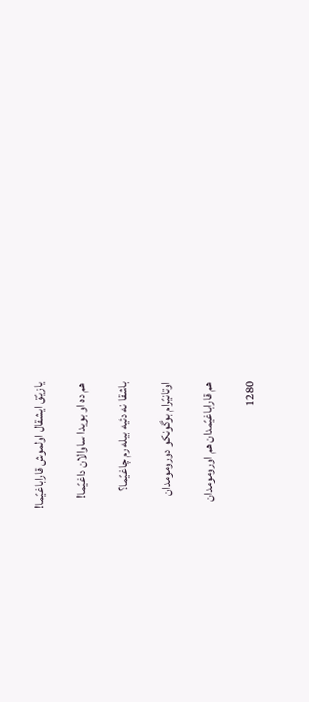يازيًق ايشقال اولموش قاراباغيًما!

هم ده او بويدا ساوالان داغيًما!

باشقا نه دئيه بيله رم چاغيًما؟

اوتانيًرام بوگونکو دورومومدان

هم قاراباغيًمدان هم اورومومدان

1280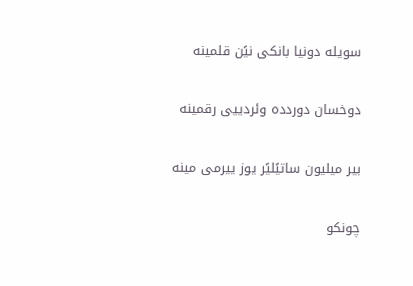سويله دونيا بانکی نيًن قلمينه

دوخسان دوردده وئرديیی رقمينه

بير ميليون ساتيًليًر يوز ييرمی مينه

چونکو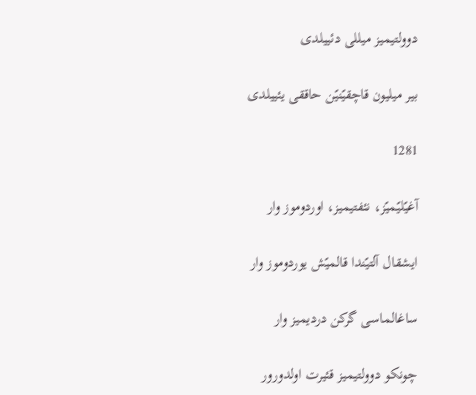دوولتيميز ميللی دئييلدی

بير ميليون قاچقيًنيًن حاققی يئييلدی

1281

آغيًليًميًز، نئفتيميز، اوردوموز وار

ايشقال آلتيًندا قالميًش يوردوموز وار

ساغالماسی گرکن درديميز وار

چونکو دوولتيميز قئيرت اولدورور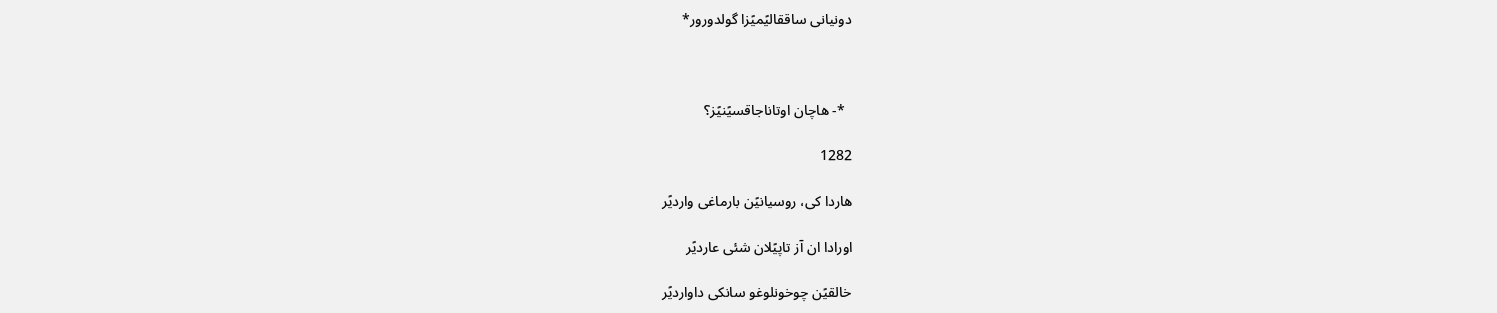دونيانی ساققاليًميًزا گولدورور*



  *- هاچان اوتاناجاقسيًنيًز؟

1282

هاردا کی، روسيانيًن بارماغی وارديًر

اورادا ان آز تاپيًلان شئی عارديًر

خالقيًن چوخونلوغو سانکی داوارديًر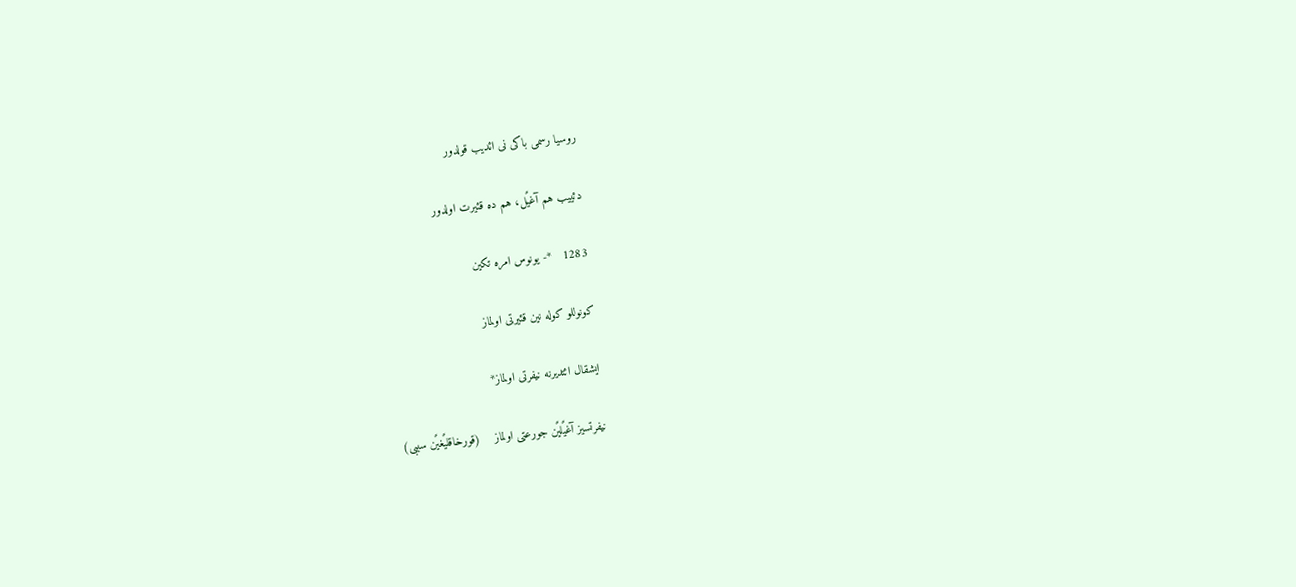روسيا رسمی باکی نی ائديب قولدور

دئييب هم آغيًل، هم ده قئيرت اولدور

1283   *- يونوس امره تکين

کونوللو کوله نين قئيرتی اولماز

ايشقال ائتديرنه نيفرتی اولماز*

نيفرتسيز آغيًليًن جورعتی اولماز    (قورخاقليًغيًن سببی)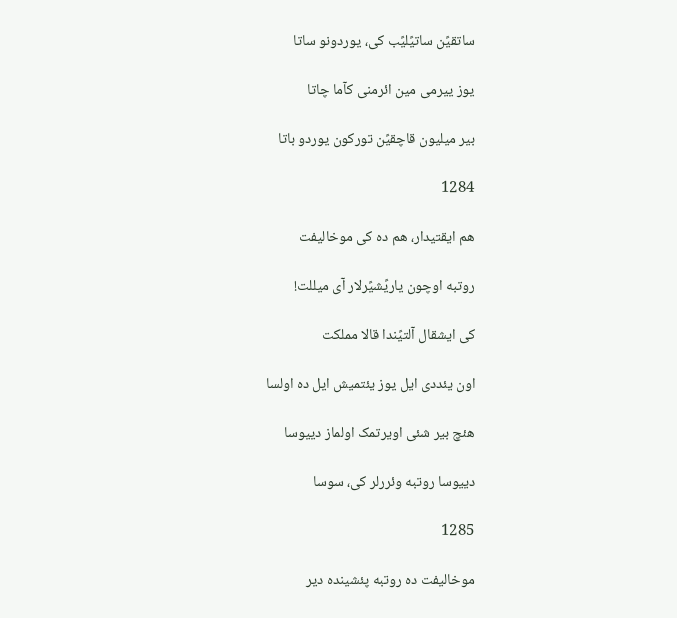ساتقيًن ساتيًليًب کی، يوردونو ساتا

يوز ييرمی مين ائرمنی کآما چاتا

بير ميليون قاچقيًن تورکون يوردو باتا

1284

هم ايقتيدار، هم ده کی موخاليفت

روتبه اوچون ياريًشيًرلار آی ميللت!

کی ايشقال آلتيًندا قالا مملکت

اون يئددی ايل يوز يئتميش ايل ده اولسا

هئچ بير شئی اويرتمک اولماز دييوسا

دييوسا روتبه وئررلر کی، سوسا

1285

موخاليفت ده روتبه پئشينده دير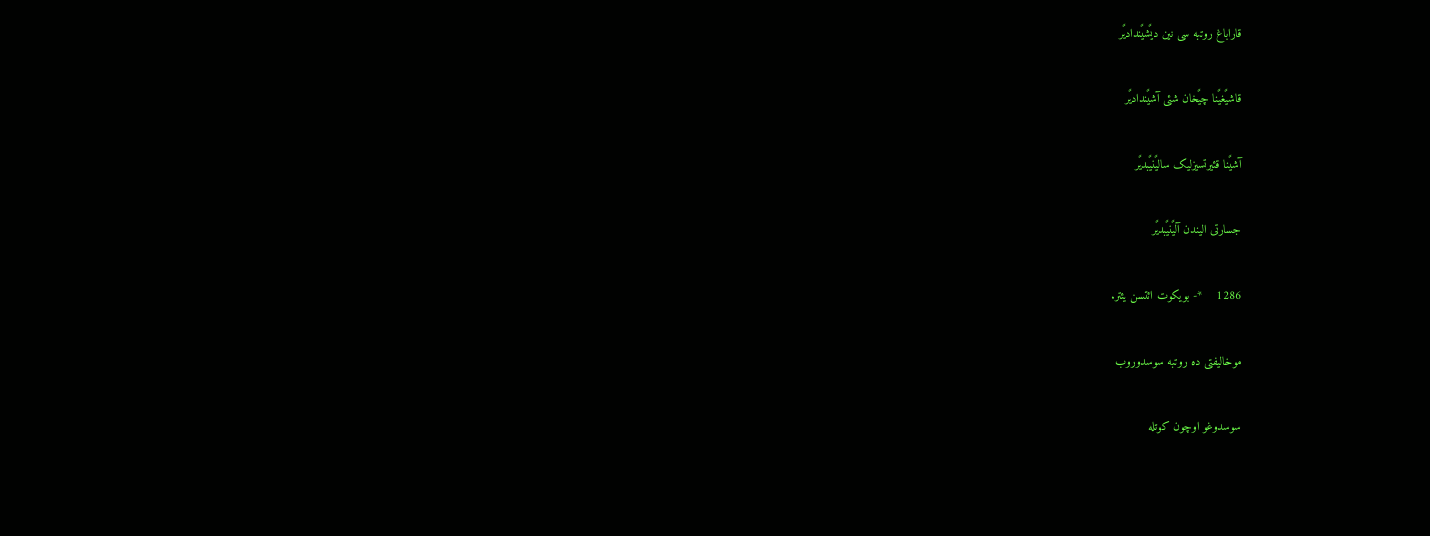قاراباغ روتبه سی نين ديًشيًنداديًر

قاشيًغيًنا چيًخان شئی آشيًنداديًر

آشيًنا قئيرتسيزليک ساليًنيًبديًر

جسارتی اليندن آليًنيًبديًر

1286    *- بويکوت ائتسن يئتر.

موخاليفتی ده روتبه سوسدوروب

سوسدوغو اوچون کوتله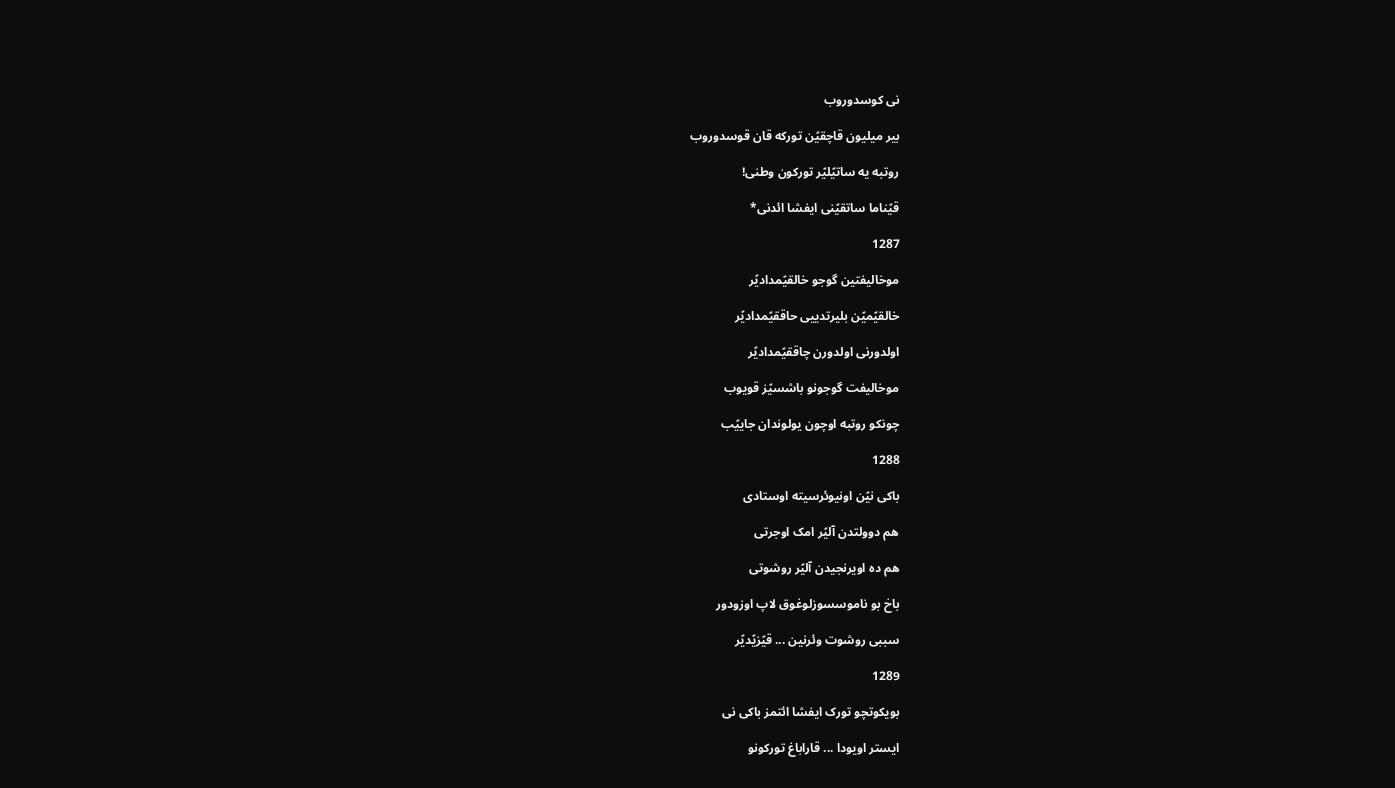نی کوسدوروب

بير ميليون قاچقيًن تورکه قان قوسدوروب

روتبه يه ساتيًليًر تورکون وطنی!

قيًناما ساتقيًنی ايفشا ائدنی*

1287

موخاليفتين گوجو خالقيًمداديًر

خالقيًميًن بليرتديیی حاققيًمداديًر

اولدورنی اولدورن چاققيًمداديًر

موخاليفت گوجونو باشسيًز قويوب

چونکو روتبه اوچون يولوندان جاييًب

1288

باکی نيًن اونيوئرسيته اوستادی

هم دوولتدن آليًر امک اوجرتی

هم ده اويرنجيدن آليًر روشوتی

باخ بو ناموسسوزلوغوق لاپ اوزودور

سببی روشوت وئرنين ... قيًزيًديًر

1289

بويکوتچو تورک ايفشا ائتمز باکی نی

ايستر اويودا ... قاراباغ تورکونو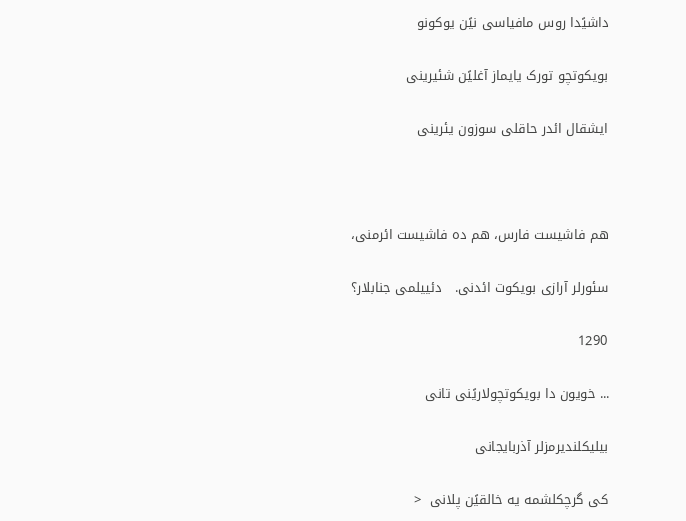داشيًدا روس مافياسی نيًن يوکونو

بويکوتچو تورک يايماز آغليًن شئيرينی

ايشقال ائدر حاقلی سوزون يئرينی



هم فاشيست فارس، هم ده فاشيست ائرمنی،

سئورلر آرازی بويکوت ائدنی.   دئييلمی جنابلار؟

1290

... خويون دا بويکوتچولاريًنی تانی

بيليکلنديرمزلر آذربايجانی

کی گرچکلشمه يه خالقيًن پلانی  <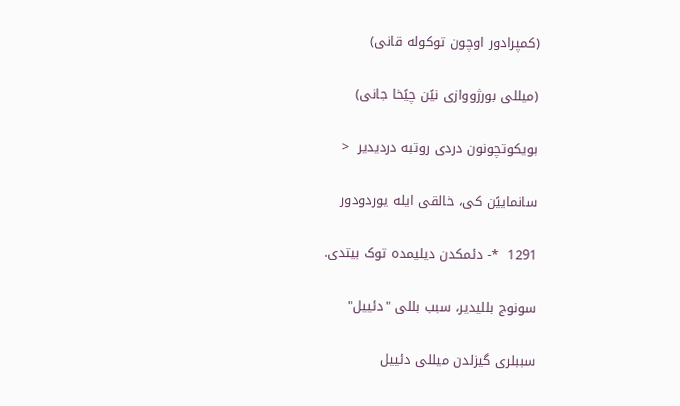(کمپرادور اوچون توکوله قانی)

(ميللی بورژووازی نيًن چيًخا جانی)

بويکوتچونون دردی روتبه درديدير  <

سانماييًن کی، خالقی ايله يوردودور

1291  *- دئمکدن ديليمده توک بيتدی.

سونوج بلليدير، سبب بللی "دئييل"

سببلری گيزلدن ميللی دئييل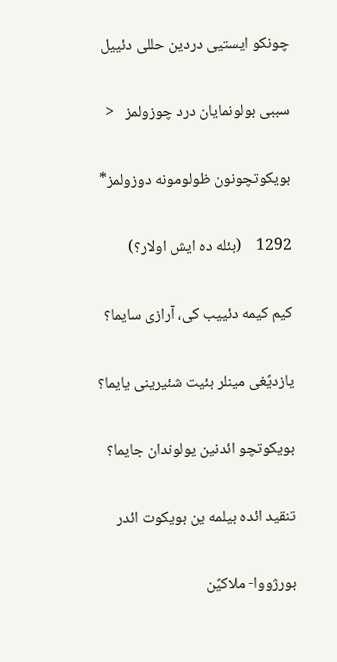چونکو ايستیی دردين حللی دئييل

سببی بولونمايان درد چوزولمز   <

بويکوتچونون ظولومونه دوزولمز*

1292    (بئله ده ايش اولار؟)

کيم کيمه دئييب کی، آرازی سايما؟

يازديًغی مينلر بئيت شئيرينی يايما؟

بويکوتچو ائدنين يولوندان جايما؟

تنقيد ائده بيلمه ين بويکوت ائدر

بورژووا- ملاکيًن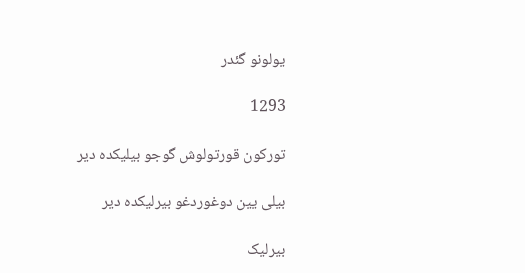يولونو گئدر

1293

تورکون قورتولوش گوجو بيليکده دير

بيلی یين دوغوردغو بيرليکده دير

بيرليک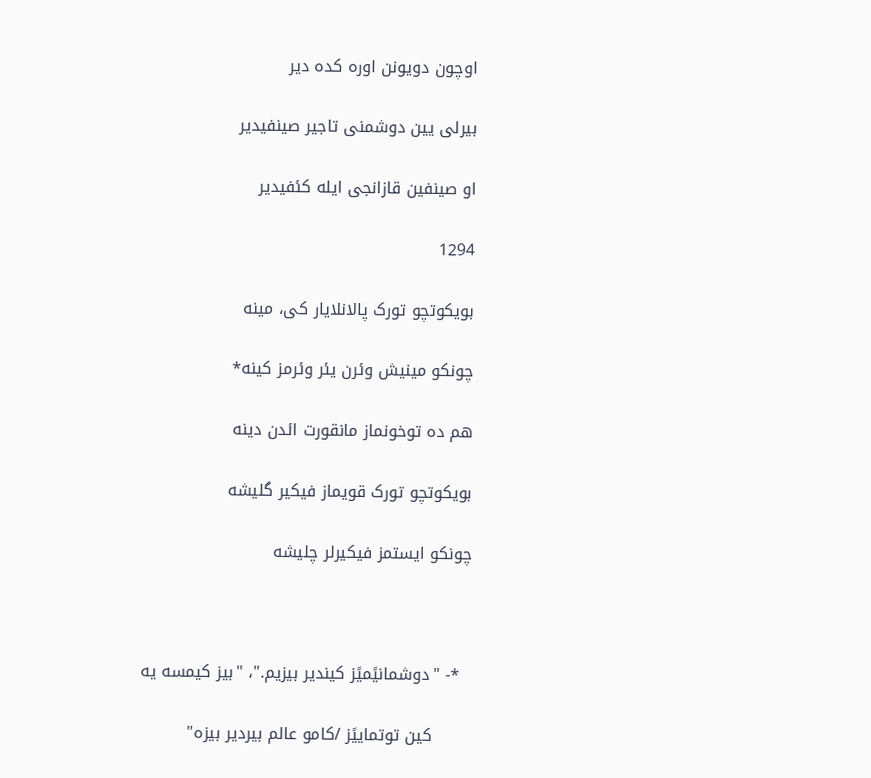اوچون دويونن اوره کده دير

بيرلی یين دوشمنی تاجير صينفيدير

او صينفين قازانجی ايله کئفیدير

1294

بويکوتچو تورک پالانلايار کی، مينه

چونکو مينيش وئرن يئر وئرمز کينه*

هم ده توخونماز مانقورت ائدن دينه

بويکوتچو تورک قويماز فيکير گليشه

چونکو ايستمز فيکيرلر چليشه



  *- "دوشمانيًميًز کيندير بيزيم."، "بيز کيمسه يه

       کين توتماييًز /کامو عالم بيردير بيزه"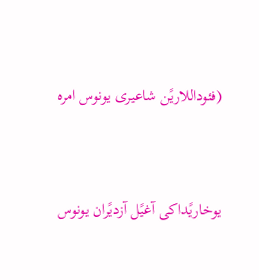(فئوداللاريًن شاعيری يونوس امره



يوخاريًداکی آغيًل آزديًران يونوس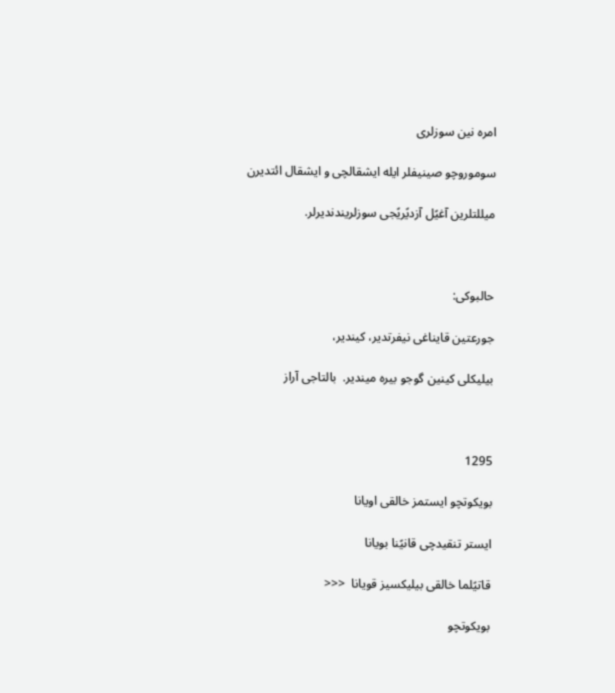امره نين سوزلری

سوموروچو صينيفلر ايله ايشقالچی و ايشقال ائتديرن

ميللتلرين آغيًل آزديًريًجی سوزلريندنديرلر.



حالبوکی:

جورعتين قايناغی نيفرتدير، کيندير،

بيليکلی کينين گوجو بيره ميندير.  بالتاجی آراز



1295

بويکوتچو ايستمز خالقی اويانا

ايستر تنقيدچی قانيًنا بويانا

قاتيًلما خالقی بيليکسيز قويانا  <<<

بويکوتچو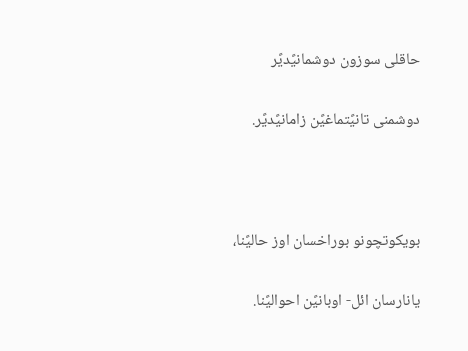حاقلی سوزون دوشمانيًديًر

دوشمنی تانيًتماغيًن زامانيًديًر.



بويکوتچونو بوراخسان اوز حاليًنا،

يانارسان ائل- اوبانيًن احواليًنا.